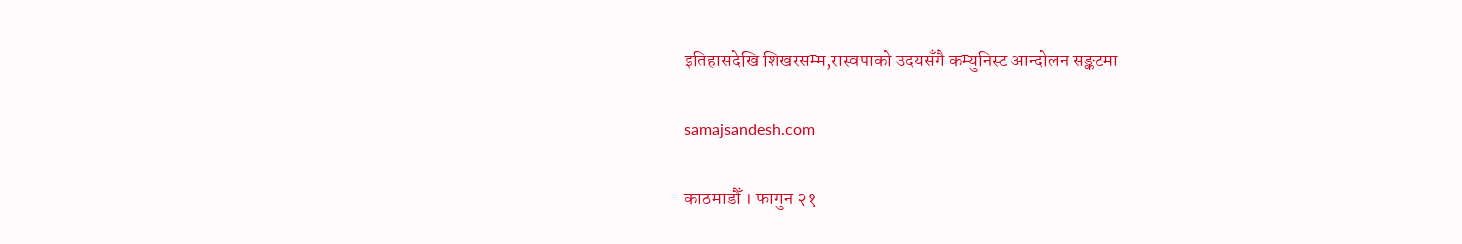इतिहासदेखि शिखरसम्म,रास्वपाको उदयसँगै कम्युनिस्ट आन्दोलन सङ्कटमा

samajsandesh.com

काठमाडौँ । फागुन २१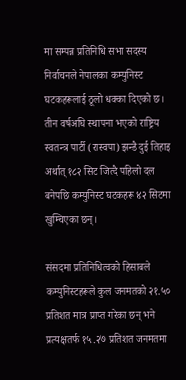मा सम्पन्न प्रतिनिधि सभा सदस्य निर्वाचनले नेपालका कम्युनिस्ट घटकहरूलाई ठूलो धक्का दिएको छ। तीन वर्षअघि स्थापना भएको राष्ट्रिय स्वतन्त्र पार्टी (रास्वपा) झन्डै दुई तिहाइ अर्थात् १८२ सिट जित्दै पहिलो दल बनेपछि कम्युनिस्ट घटकहरू ४२ सिटमा खुम्चिएका छन्।

संसदमा प्रतिनिधित्वको हिसाबले कम्युनिस्टहरूले कुल जनमतको २१.५० प्रतिशत मात्र प्राप्त गरेका छन् भने प्रत्यक्षतर्फ १५.२७ प्रतिशत जनमतमा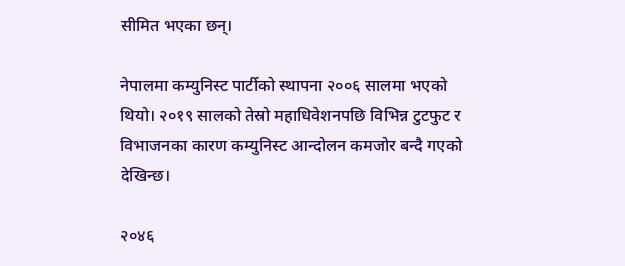सीमित भएका छन्।

नेपालमा कम्युनिस्ट पार्टीको स्थापना २००६ सालमा भएको थियो। २०१९ सालको तेस्रो महाधिवेशनपछि विभिन्न टुटफुट र विभाजनका कारण कम्युनिस्ट आन्दोलन कमजोर बन्दै गएको देखिन्छ।

२०४६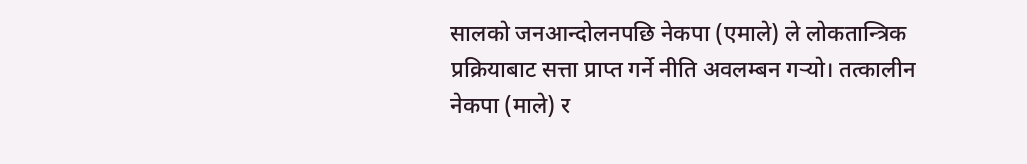सालको जनआन्दोलनपछि नेकपा (एमाले) ले लोकतान्त्रिक प्रक्रियाबाट सत्ता प्राप्त गर्ने नीति अवलम्बन गर्‍यो। तत्कालीन नेकपा (माले) र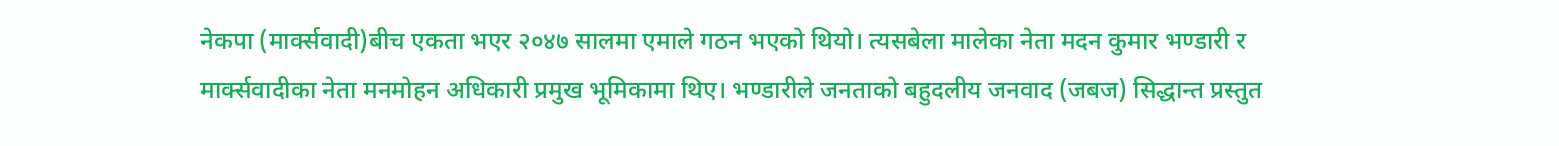नेकपा (मार्क्सवादी)बीच एकता भएर २०४७ सालमा एमाले गठन भएको थियो। त्यसबेला मालेका नेता मदन कुमार भण्डारी र मार्क्सवादीका नेता मनमोहन अधिकारी प्रमुख भूमिकामा थिए। भण्डारीले जनताको बहुदलीय जनवाद (जबज) सिद्धान्त प्रस्तुत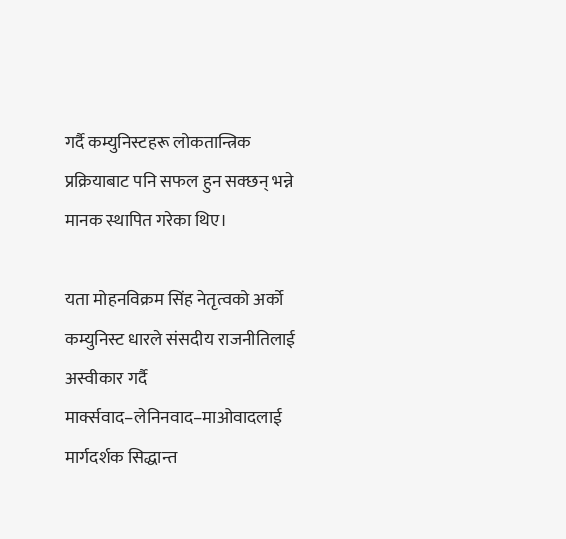गर्दै कम्युनिस्टहरू लोकतान्त्रिक प्रक्रियाबाट पनि सफल हुन सक्छन् भन्ने मानक स्थापित गरेका थिए।

यता मोहनविक्रम सिंह नेतृत्वको अर्को कम्युनिस्ट धारले संसदीय राजनीतिलाई अस्वीकार गर्दै मार्क्सवाद–लेनिनवाद–माओवादलाई मार्गदर्शक सिद्धान्त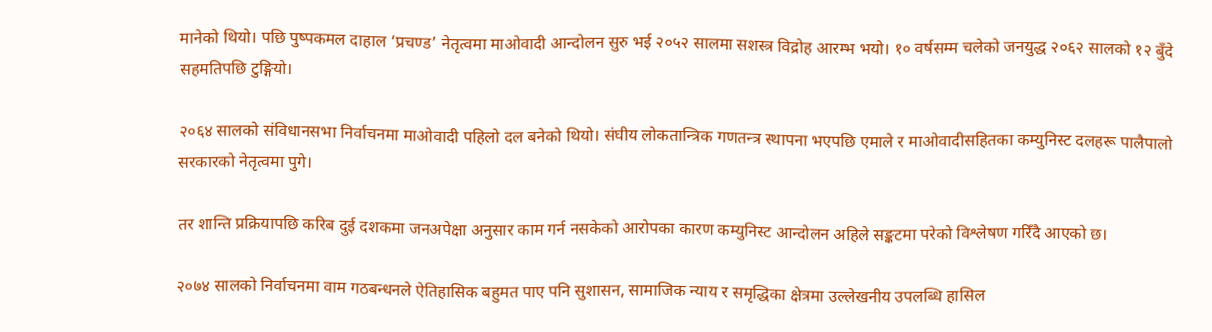मानेको थियो। पछि पुष्पकमल दाहाल ‘प्रचण्ड’ नेतृत्वमा माओवादी आन्दोलन सुरु भई २०५२ सालमा सशस्त्र विद्रोह आरम्भ भयो। १० वर्षसम्म चलेको जनयुद्ध २०६२ सालको १२ बुँदे सहमतिपछि टुङ्गियो।

२०६४ सालको संविधानसभा निर्वाचनमा माओवादी पहिलो दल बनेको थियो। संघीय लोकतान्त्रिक गणतन्त्र स्थापना भएपछि एमाले र माओवादीसहितका कम्युनिस्ट दलहरू पालैपालो सरकारको नेतृत्वमा पुगे।

तर शान्ति प्रक्रियापछि करिब दुई दशकमा जनअपेक्षा अनुसार काम गर्न नसकेको आरोपका कारण कम्युनिस्ट आन्दोलन अहिले सङ्कटमा परेको विश्लेषण गरिँदै आएको छ।

२०७४ सालको निर्वाचनमा वाम गठबन्धनले ऐतिहासिक बहुमत पाए पनि सुशासन, सामाजिक न्याय र समृद्धिका क्षेत्रमा उल्लेखनीय उपलब्धि हासिल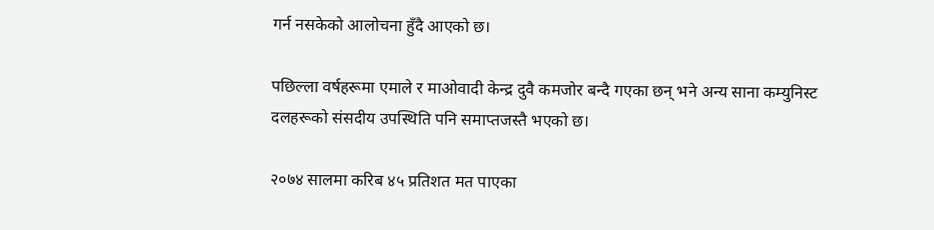गर्न नसकेको आलोचना हुँदै आएको छ।

पछिल्ला वर्षहरूमा एमाले र माओवादी केन्द्र दुवै कमजोर बन्दै गएका छन् भने अन्य साना कम्युनिस्ट दलहरूको संसदीय उपस्थिति पनि समाप्तजस्तै भएको छ।

२०७४ सालमा करिब ४५ प्रतिशत मत पाएका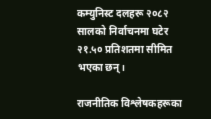कम्युनिस्ट दलहरू २०८२ सालको निर्वाचनमा घटेर २१.५० प्रतिशतमा सीमित भएका छन्।

राजनीतिक विश्लेषकहरूका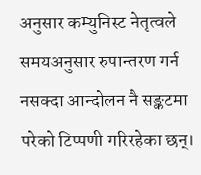अनुसार कम्युनिस्ट नेतृत्वले समयअनुसार रुपान्तरण गर्न नसक्दा आन्दोलन नै सङ्कटमा परेको टिप्पणी गरिरहेका छन्।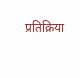प्रतिक्रिया